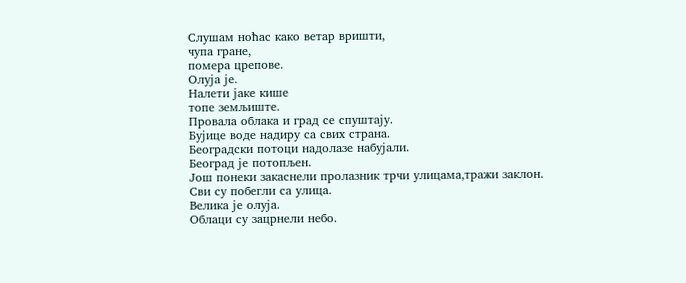Слушам ноћас како ветар вришти,
чупа гране,
помера црепове.
Олуја је.
Налети јаке кишe
топе земљиште.
Провала облака и град се спуштају.
Бујице воде надиру са свих страна.
Београдски потоци надолазе набујали.
Београд је потопљен.
Још понеки закаснели пролазник трчи улицама,тражи заклон.
Сви су побегли са улица.
Велика је олуја.
Облаци су зацрнели небо.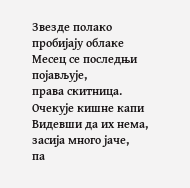Звезде полако пробијају облаке
Месец се последњи појављује,
права скитница.
Очекује кишне капи
Видевши да их нема,
засија много јаче,
па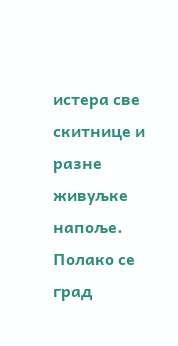истера све скитнице и разне живуљке напоље.
Полако се град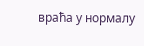враћа у нормалу